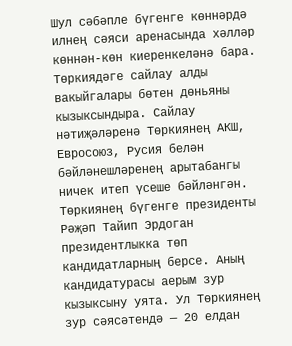Шул сәбәпле бүгенге көннәрдә илнең сәяси аренасында хәлләр көннән-көн киеренкеләнә бара.
Төркиядәге сайлау алды вакыйгалары бөтен дөньяны кызыксындыра. Сайлау нәтиҗәләренә Төркиянең АКШ, Евросоюз, Русия белән бәйләнешләренең арытабангы ничек итеп үсеше бәйләнгән.
Төркиянең бүгенге президенты Рәҗәп Тайип Эрдоган президентлыкка төп кандидатларның берсе. Аның кандидатурасы аерым зур кызыксыну уята. Ул Төркиянең зур сәясәтендә — 20 елдан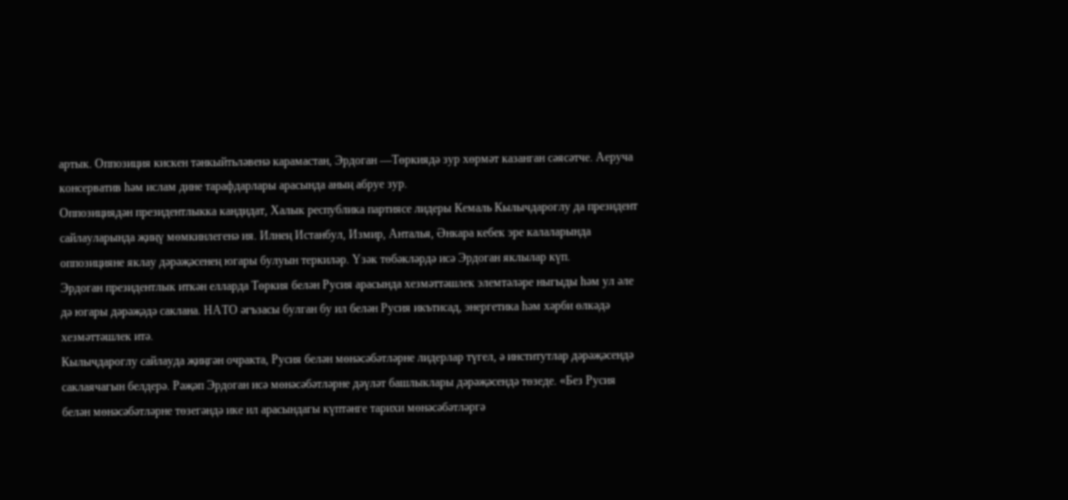артык. Оппозиция кискен тәнкыйтьләвенә карамастан, Эрдоган —Төркиядә зур хөрмәт казанган сәясәтче. Аеруча консерватив һәм ислам дине тарафдарлары арасында аның абруе зур.
Оппозициядән президентлыкка кандидат, Халык республика партиясе лидеры Кемаль Кылычдароглу да президент сайлауларында җиңү мөмкинлегенә ия. Илнең Истанбул, Измир, Анталья, Әнкара кебек эре калаларында оппозицияне яклау дәрәҗәсенең югары булуын теркиләр. Үзәк төбәкләрдә исә Эрдоган яклылар күп.
Эрдоган президентлык иткән елларда Төркия белән Русия арасында хезмәттәшлек элемтәләре ныгыды һәм ул әле дә югары дәрәҗәдә саклана. НАТО әгъзасы булган бу ил белән Русия икътисад, энергетика һәм хәрби өлкәдә хезмәттәшлек итә.
Кылычдароглу сайлауда җиңгән очракта, Русия белән мөнәсәбәтләрне лидерлар түгел, ә институтлар дәрәҗәсендә саклаячагын белдерә. Рәҗәп Эрдоган исә мөнәсәбәтләрне дәүләт башлыклары дәрәҗәсендә төзеде. «Без Русия белән мөнәсәбәтләрне төзегәндә ике ил арасындагы күптәнге тарихи мөнәсәбәтләргә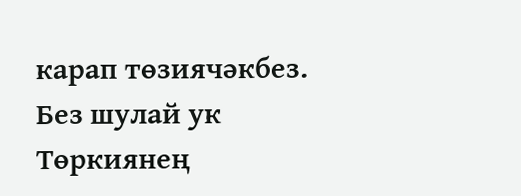карап төзиячәкбез. Без шулай ук Төркиянең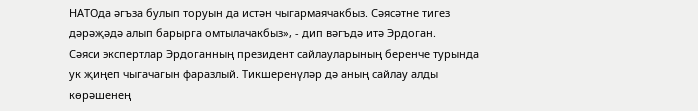НАТОда әгъза булып торуын да истән чыгармаячакбыз. Сәясәтне тигез дәрәҗәдә алып барырга омтылачакбыз», - дип вәгъдә итә Эрдоган.
Сәяси экспертлар Эрдоганның президент сайлауларының беренче турында ук җиңеп чыгачагын фаразлый. Тикшеренүләр дә аның сайлау алды көрәшенең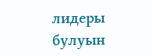лидеры булуын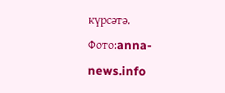күрсәтә.
Фото:anna-news.info